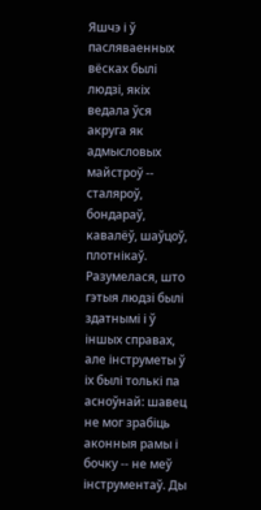Яшчэ і ў пасляваенных вёсках былі людзі, якіх ведала ўся акруга як адмысловых майстроў -- сталяроў, бондараў, кавалёў, шаўцоў, плотнікаў. Разумелася, што гэтыя людзі былі здатнымі і ў іншых справах, але інструметы ў іх былі толькі па асноўнай: шавец не мог зрабіць аконныя рамы і бочку -- не меў інструментаў. Ды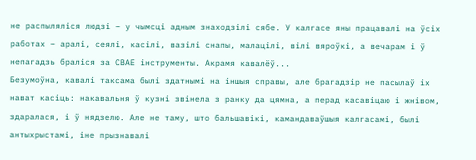не распыляліся людзі – у чымсці адным знаходзілі сябе. У калгасе яны працавалі на ўсіх работах – аралі, сеялі, касілі, вазілі снапы, малацілі, вілі вяроўкі, а вечарам і ў непагадзь браліся за СВАЕ інструменты. Акрамя кавалёў...
Безумоўна, кавалі таксама былі здатнымі на іншыя справы, але брагадзір не пасылаў іх нават касіць: накавальня ў кузні звінела з ранку да цямна, а перад касавіцаю і жнівом, здаралася, і ў нядзелю. Але не таму, што бальшавікі, камандаваўшыя калгасамі, былі антыхрыстамі, іне прызнавалі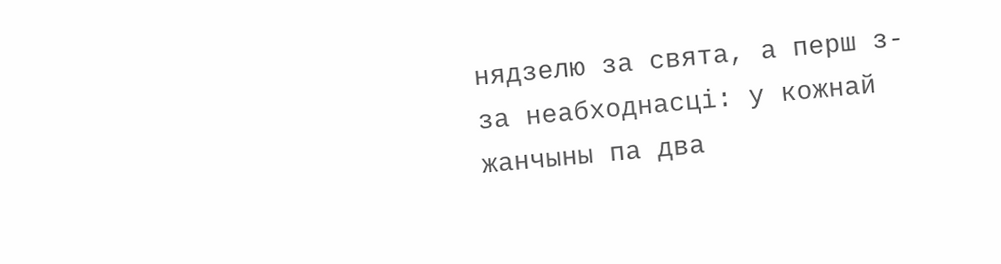нядзелю за свята, а перш з-за неабходнасці: у кожнай жанчыны па два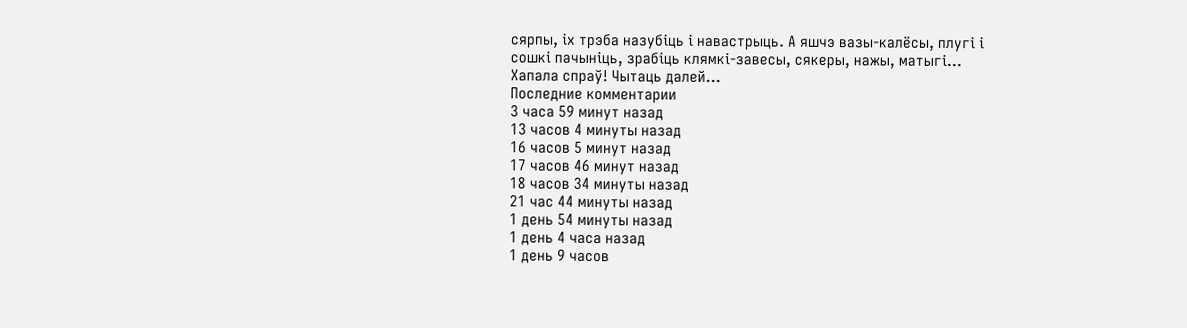сярпы, іх трэба назубіць і навастрыць. А яшчэ вазы-калёсы, плугі і сошкі пачыніць, зрабіць клямкі-завесы, сякеры, нажы, матыгі... Хапала спраў! Чытаць далей...
Последние комментарии
3 часа 59 минут назад
13 часов 4 минуты назад
16 часов 5 минут назад
17 часов 46 минут назад
18 часов 34 минуты назад
21 час 44 минуты назад
1 день 54 минуты назад
1 день 4 часа назад
1 день 9 часов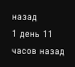назад
1 день 11 часов назад